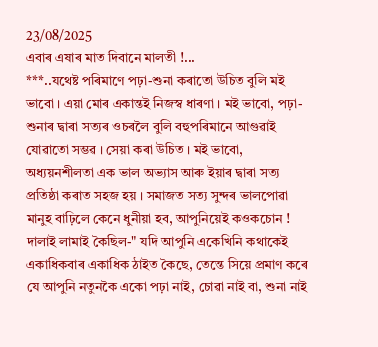23/08/2025
এবাৰ এষাৰ মাত দিবানে মালতী !...
***..যথেষ্ট পৰিমাণে পঢ়া-শুনা কৰাতো উচিত বুলি মই ভাবো । এয়া মোৰ একান্তই নিজস্ব ধাৰণা । মই ভাবো, পঢ়া-শুনাৰ দ্বাৰা সত্যৰ ওচৰলৈ বুলি বহুপৰিমানে আগুৱাই যোৱাতো সম্ভৱ । সেয়া কৰা উচিত । মই ভাবো, অধ্যয়নশীলতা এক ভাল অভ্যাস আৰু ইয়াৰ দ্বাৰা সত্য প্ৰতিষ্ঠা কৰাত সহজ হয় । সমাজত সত্য সুন্দৰ ভালপোৱা মানুহ বাঢ়িলে কেনে ধুনীয়া হব, আপুনিয়েই কওকচোন !
দালাই লামাই কৈছিল-" যদি আপুনি একেখিনি কথাকেই একাধিকবাৰ একাধিক ঠাইত কৈছে, তেন্তে সিয়ে প্ৰমাণ কৰে যে আপুনি নতুনকৈ একো পঢ়া নাই, চোৱা নাই বা, শুনা নাই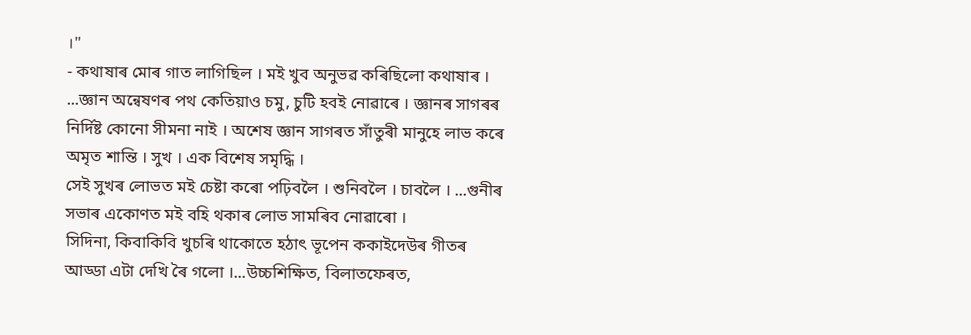।"
- কথাষাৰ মোৰ গাত লাগিছিল । মই খুব অনুভৱ কৰিছিলো কথাষাৰ । ...জ্ঞান অন্বেষণৰ পথ কেতিয়াও চমু, চুটি হবই নোৱাৰে । জ্ঞানৰ সাগৰৰ নিৰ্দিষ্ট কোনো সীমনা নাই । অশেষ জ্ঞান সাগৰত সাঁতুৰী মানুহে লাভ কৰে অমৃত শান্তি । সুখ । এক বিশেষ সমৃদ্ধি ।
সেই সুখৰ লোভত মই চেষ্টা কৰো পঢ়িবলৈ । শুনিবলৈ । চাবলৈ । ...গুনীৰ সভাৰ একোণত মই বহি থকাৰ লোভ সামৰিব নোৱাৰো ।
সিদিনা, কিবাকিবি খুচৰি থাকোতে হঠাৎ ভূপেন ককাইদেউৰ গীতৰ আড্ডা এটা দেখি ৰৈ গলো ।...উচ্চশিক্ষিত, বিলাতফেৰত,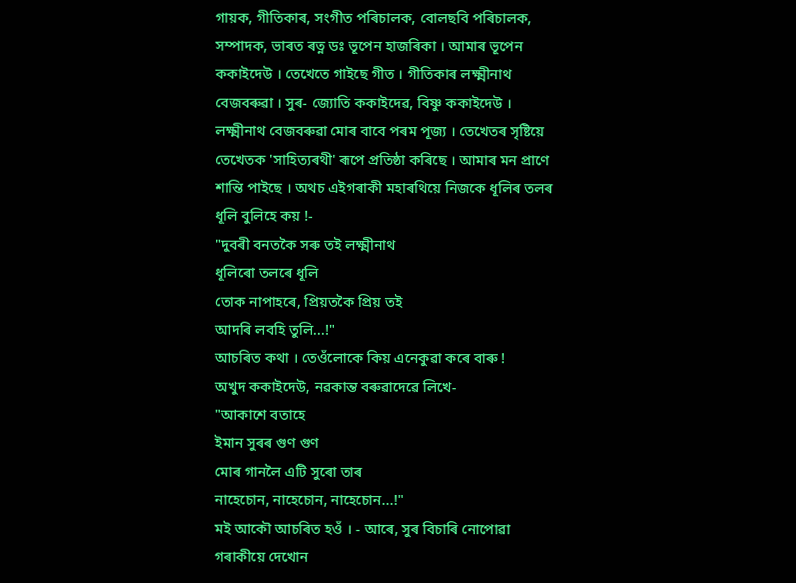গায়ক, গীতিকাৰ, সংগীত পৰিচালক, বোলছবি পৰিচালক, সম্পাদক, ভাৰত ৰত্ন ডঃ ভূপেন হাজৰিকা । আমাৰ ভূপেন ককাইদেউ । তেখেতে গাইছে গীত । গীতিকাৰ লক্ষ্মীনাথ বেজবৰুৱা । সুৰ- জ্যোতি ককাইদেৱ, বিষ্ণু ককাইদেউ ।
লক্ষ্মীনাথ বেজবৰুৱা মোৰ বাবে পৰম পূজ্য । তেখেতৰ সৃষ্টিয়ে তেখেতক 'সাহিত্যৰথী' ৰূপে প্ৰতিষ্ঠা কৰিছে । আমাৰ মন প্ৰাণে শান্তি পাইছে । অথচ এইগৰাকী মহাৰথিয়ে নিজকে ধূলিৰ তলৰ ধূলি বুলিহে কয় !-
"দুবৰী বনতকৈ সৰু তই লক্ষ্মীনাথ
ধূলিৰো তলৰে ধূলি
তোক নাপাহৰে, প্ৰিয়তকৈ প্রিয় তই
আদৰি লবহি তুলি...!"
আচৰিত কথা । তেওঁলোকে কিয় এনেকুৱা কৰে বাৰু !
অখুদ ককাইদেউ, নৱকান্ত বৰুৱাদেৱে লিখে-
"আকাশে বতাহে
ইমান সুৰৰ গুণ গুণ
মোৰ গানলৈ এটি সুৰো তাৰ
নাহেচোন, নাহেচোন, নাহেচোন...!"
মই আকৌ আচৰিত হওঁ । - আৰে, সুৰ বিচাৰি নোপোৱা গৰাকীয়ে দেখোন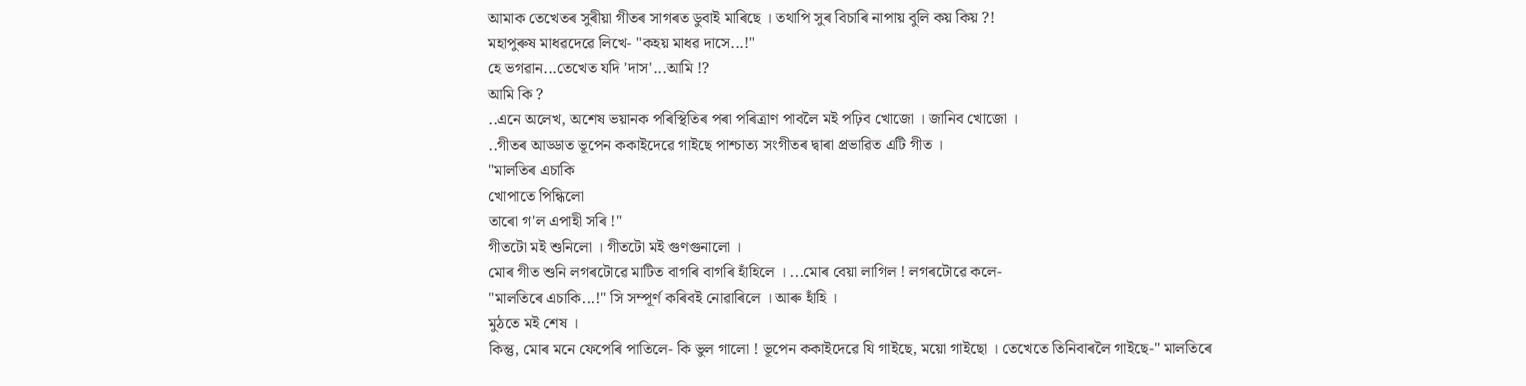আমাক তেখেতৰ সুৰীয়া গীতৰ সাগৰত ডুবাই মাৰিছে । তথাপি সুৰ বিচাৰি নাপায় বুলি কয় কিয় ?!
মহাপুৰুষ মাধৱদেৱে লিখে- "কহয় মাধৱ দাসে...!"
হে ভগৱান...তেখেত যদি 'দাস'...আমি !?
আমি কি ?
..এনে অলেখ, অশেষ ভয়ানক পৰিস্থিতিৰ পৰা পৰিত্ৰাণ পাবলৈ মই পঢ়িব খোজো । জানিব খোজো ।
..গীতৰ আড্ডাত ভূপেন ককাইদেৱে গাইছে পাশ্চাত্য সংগীতৰ দ্বাৰা প্ৰভাৱিত এটি গীত ।
"মালতিৰ এচাকি
খোপাতে পিন্ধিলো
তাৰো গ'ল এপাহী সৰি !"
গীতটো মই শুনিলো । গীতটো মই গুণগুনালো ।
মোৰ গীত শুনি লগৰটোৱে মাটিত বাগৰি বাগৰি হাঁহিলে । ...মোৰ বেয়া লাগিল ! লগৰটোৱে কলে-
"মালতিৰে এচাকি...!" সি সম্পূৰ্ণ কৰিবই নোৱাৰিলে । আৰু হাঁহি ।
মুঠতে মই শেষ ।
কিন্তু, মোৰ মনে ফেপেৰি পাতিলে- কি ভুল গালো ! ভূপেন ককাইদেৱে যি গাইছে, ময়ো গাইছো । তেখেতে তিনিবাৰলৈ গাইছে-" মালতিৰে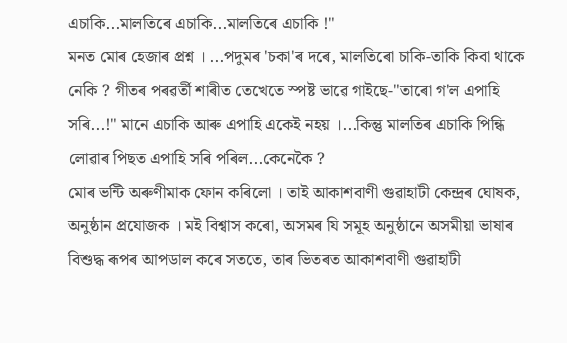এচাকি...মালতিৰে এচাকি...মালতিৰে এচাকি !"
মনত মোৰ হেজাৰ প্ৰশ্ন । ...পদুমৰ 'চকা'ৰ দৰে, মালতিৰো চাকি-তাকি কিবা থাকে নেকি ? গীতৰ পৰৱৰ্তী শাৰীত তেখেতে স্পষ্ট ভাৱে গাইছে-"তাৰো গ'ল এপাহি সৰি...!" মানে এচাকি আৰু এপাহি একেই নহয় ।...কিন্তু মালতিৰ এচাকি পিন্ধি লোৱাৰ পিছত এপাহি সৰি পৰিল...কেনেকৈ ?
মোৰ ভন্টি অৰুণীমাক ফোন কৰিলো । তাই আকাশবাণী গুৱাহাটী কেন্দ্ৰৰ ঘোষক, অনুষ্ঠান প্ৰযোজক । মই বিশ্বাস কৰো, অসমৰ যি সমূহ অনুষ্ঠানে অসমীয়া ভাষাৰ বিশুদ্ধ ৰূপৰ আপডাল কৰে সততে, তাৰ ভিতৰত আকাশবাণী গুৱাহাটী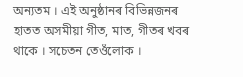অন্যতম । এই অনুষ্ঠানৰ বিভিন্নজনৰ হাতত অসমীয়া গীত, মাত, গীতৰ খবৰ থাকে । সচেতন তেওঁলোক ।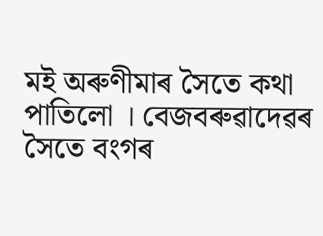মই অৰুণীমাৰ সৈতে কথা পাতিলো । বেজবৰুৱাদেৱৰ সৈতে বংগৰ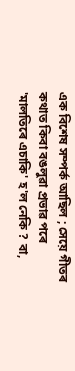এক বিশেষ সম্পৰ্ক আছিল ; সেয়ে গীতৰ কথাত কিবা বঙলুৱা প্ৰভাৱ পৰে 'মালতিৰে এচাকি' হ'ল নেকি ? বা,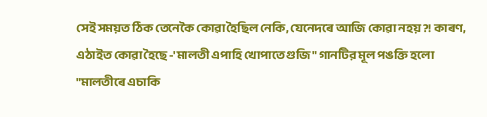সেই সময়ত ঠিক তেনেকৈ কোৱা হৈছিল নেকি, যেনেদৰে আজি কোৱা নহয় ?! কাৰণ, এঠাইত কোৱা হৈছে -'মালতী এপাহি খোপাতে গুজি" গানটির মূল পঙক্তি হলো "মালতীৰে এচাকি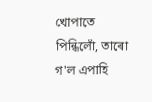খোপাতে পিন্ধিলোঁ, তাৰো গ'ল এপাহি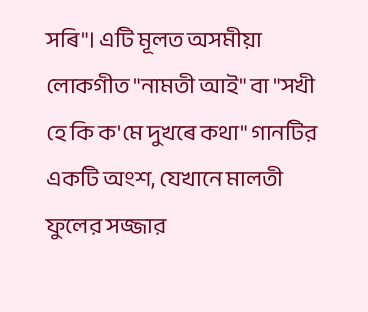সৰি"। এটি মূলত অসমীয়া লোকগীত "নামতী আই" বা "সখী হে কি ক'মে দুখৰে কথা" গানটির একটি অংশ, যেখানে মালতী ফুলের সজ্জার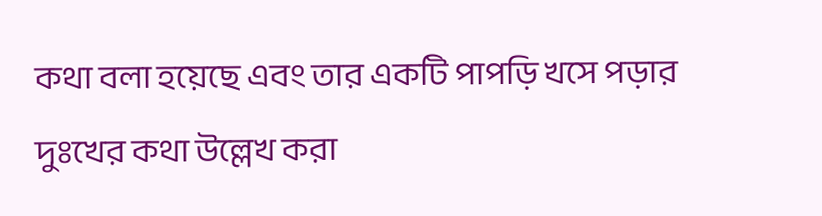কথা বলা হয়েছে এবং তার একটি পাপড়ি খসে পড়ার দুঃখের কথা উল্লেখ করা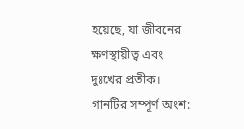হয়েছে, যা জীবনের ক্ষণস্থায়ীত্ব এবং দুঃখের প্রতীক।
গানটির সম্পূর্ণ অংশ: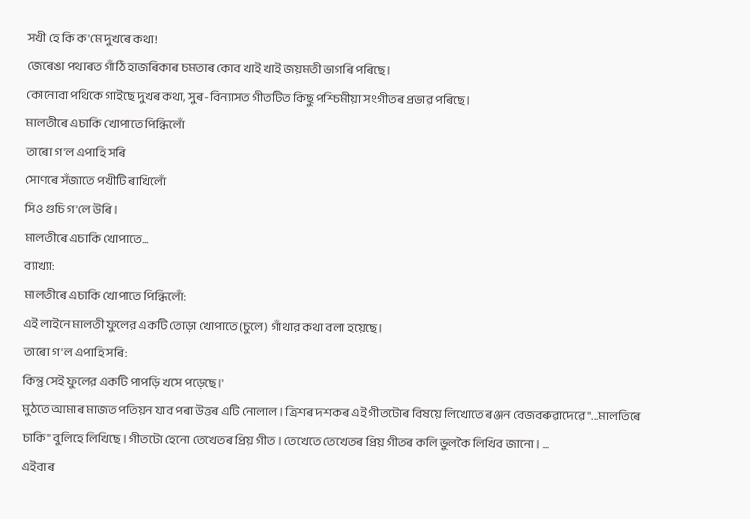সখী হে কি ক'মে দুখৰে কথা!
জেৰেঙা পথাৰত গাঁঠি হাজৰিকাৰ চমতাৰ কোব খাই খাই জয়মতী ভাগৰি পৰিছে।
কোনোবা পথিকে গাইছে দুখৰ কথা, সুৰ-বিন্যাসত গীতটিত কিছু পশ্চিমীয়া সংগীতৰ প্রভাৱ পৰিছে।
মালতীৰে এচাকি খোপাতে পিন্ধিলোঁ
তাৰো গ'ল এপাহি সৰি
সোণৰে সঁজাতে পখীটি ৰাখিলোঁ
সিও গুচি গ'লে উৰি।
মালতীৰে এচাকি খোপাতে...
ব্যাখ্যা:
মালতীৰে এচাকি খোপাতে পিন্ধিলোঁ:
এই লাইনে মালতী ফুলের একটি তোড়া খোপাতে (চুলে) গাঁথার কথা বলা হয়েছে।
তাৰো গ'ল এপাহি সৰি:
কিন্তু সেই ফুলের একটি পাপড়ি খসে পড়েছে।'
মুঠতে আমাৰ মাজত পতিয়ন যাব পৰা উত্তৰ এটি নোলাল । ত্ৰিশৰ দশকৰ এই গীতটোৰ বিষয়ে লিখোতে ৰঞ্জন বেজবৰুৱাদেৱে "...মালতিৰে চাকি" বুলিহে লিখিছে । গীতটো হেনো তেখেতৰ প্রিয় গীত । তেখেতে তেখেতৰ প্রিয় গীতৰ কলি ভুলকৈ লিখিব জানো । ...
এইবাৰ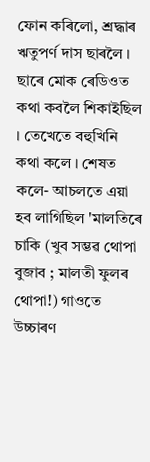ফোন কৰিলো, শ্ৰদ্ধাৰ ঋতুপৰ্ণ দাস ছাৰলৈ । ছাৰে মোক ৰেডিওত কথা কবলৈ শিকাইছিল । তেখেতে বহুখিনি কথা কলে । শেষত কলে- আচলতে এয়া হব লাগিছিল 'মালতিৰে চাকি (খুব সম্ভৱ থোপা বুজাব ; মালতী ফুলৰ থোপা!) গাওতে উচ্চাৰণ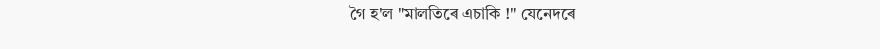গৈ হ'ল "মালতিৰে এচাকি !" যেনেদৰে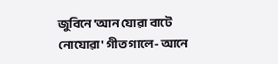জুবিনে 'আন যোৱা বাটে নোযোৱা' গীত গালে- আনে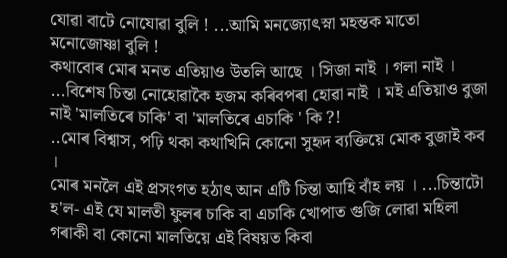যোৱা বাটে নোযোৱা বুলি ! ...আমি মনজ্যোৎস্না মহন্তক মাতো মনোজোষ্ণা বুলি !
কথাবোৰ মোৰ মনত এতিয়াও উতলি আছে । সিজা নাই । গলা নাই । ...বিশেষ চিন্তা নোহোৱাকৈ হজম কৰিবপৰা হোৱা নাই । মই এতিয়াও বুজা নাই 'মালতিৰে চাকি' বা 'মালতিৰে এচাকি ' কি ?!
..মোৰ বিশ্বাস, পঢ়ি থকা কথাখিনি কোনো সুহৃদ ব্যক্তিয়ে মোক বুজাই কব ।
মোৰ মনলৈ এই প্ৰসংগত হঠাৎ আন এটি চিন্তা আহি বাঁহ লয় । ...চিন্তাটো হ'ল- এই যে মালতী ফুলৰ চাকি বা এচাকি খোপাত গুজি লোৱা মহিলা গৰাকী বা কোনো মালতিয়ে এই বিষয়ত কিবা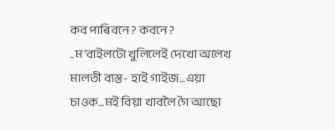কব পাৰিবনে ? কবনে ?
..ম'বাইলটো খুলিলেই দেখো অলেখ মালতী ব্যস্ত- হাই গাইজ...এয়া চাওক...মই বিয়া খাবলৈ গৈ আছো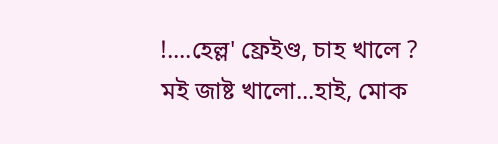!....হেল্ল' ফ্ৰেইণ্ড, চাহ খালে ? মই জাষ্ট খালো...হাই, মোক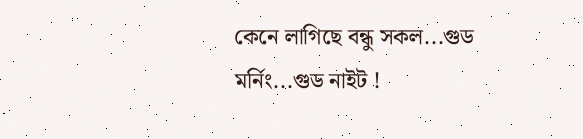কেনে লাগিছে বন্ধু সকল...গুড মৰ্নিং...গুড নাইট !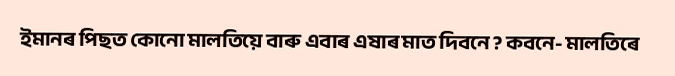ইমানৰ পিছত কোনো মালতিয়ে বাৰু এবাৰ এষাৰ মাত দিবনে ? কবনে- মালতিৰে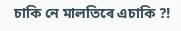চাকি নে মালতিৰে এচাকি ?!